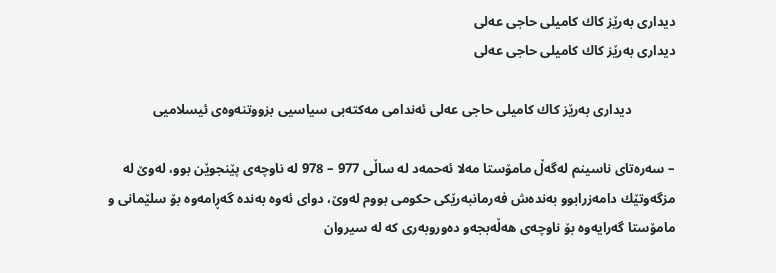دیداری‌ به‌رێز كاك كامیلی‌ حاجی‌ عه‌لی‌
دیداری‌ به‌رێز كاك كامیلی‌ حاجی‌ عه‌لی‌

             دیداری‌ به‌رێز كاك كامیلی‌ حاجی‌ عه‌لی‌ ئه‌ندامی‌ مه‌كته‌بی سیاسیی بزووتنه‌وه‌ی‌ ئیسلامیی

– سه‌ره‌تای‌ ناسینم له‌گه‌ڵ مامۆستا مه‌لا ئه‌حمه‌د له‌ ساڵی‌ 977 – 978 له‌ ناوچه‌ی‌ پێنجوێن بوو، له‌وێ‌ له‌ مزگه‌وتێك دامه‌زرابوو به‌نده‌ش فه‌رمانبه‌رێكی‌ حكومی‌ بووم له‌وێ‌، دوای‌ ئه‌وه‌ به‌نده‌ گه‌ڕامه‌وه‌ بۆ سلێمانی‌ و مامۆستا گه‌رایه‌وه‌ بۆ ناوچه‌ی‌ هه‌ڵه‌بجه‌و ده‌وروبه‌ری‌ كه‌ له‌ سیروان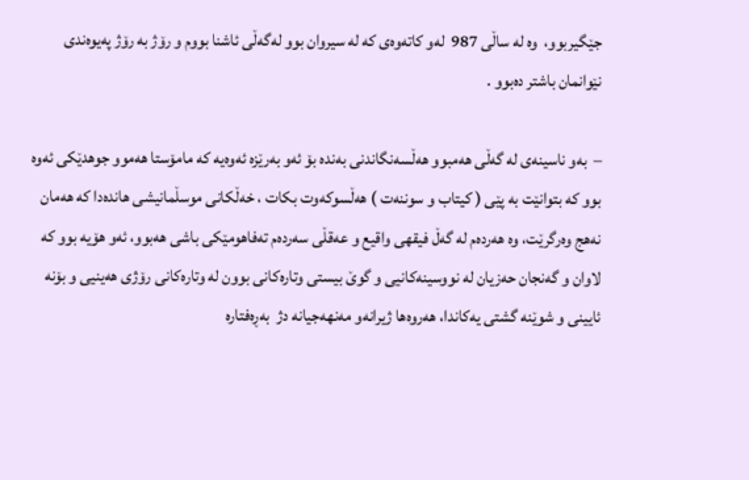جێگیربوو،  وه‌ له‌ ساڵی‌ 987  له‌و كاته‌وه‌ی‌ كه‌ له‌ سیروان بوو له‌گه‌ڵی‌ ئاشنا بووم و رۆژ به‌ رۆژ په‌یوه‌ندی‌ نێوانمان باشتر ده‌بوو .

–  به‌و ناسینه‌ی‌ له‌ گه‌ڵی‌ هه‌مبوو هه‌ڵسه‌نگاندنی‌ به‌نده‌ بۆ ئه‌و به‌رێزه‌ ئه‌وه‌یه‌ كه‌ مامۆستا هه‌موو جوهدێكی‌ ئه‌وه‌ بوو كه‌ بتوانێت به‌ پێی‌ ( كیتاب و سوننه‌ت ) هه‌ڵسوكه‌وت بكات ، خه‌ڵكانی‌ موسڵمانیشی‌ هانده‌دا كه‌ هه‌مان نه‌هج وه‌رگرێت، وه‌ هه‌رده‌م له‌ گه‌ڵ فیقهی‌ واقیع و عه‌قڵی‌ سه‌رده‌م ته‌فاهومێكی‌ باشی‌ هه‌بوو، ئه‌و هۆیه‌ بوو كه‌ لاوان و گه‌نجان حه‌زیان له‌ نووسینه‌كانیی‌ و گوێ‌ بیستی‌ وتاره‌كانی‌ بوون له‌ وتاره‌كانی‌ رۆژی‌ هه‌ینیی‌ و بۆنه‌ ئایینی‌ و شوێنه‌ گشتی‌ یه‌كاندا، هه‌روه‌ها ژیرانه‌و مه‌نهه‌جیانه‌ دژ  به‌ڕه‌فتاره‌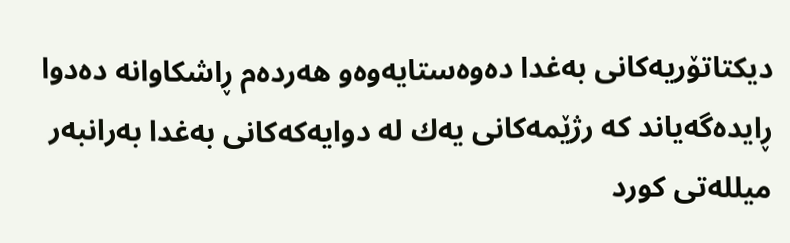دیكتاتۆریه‌كانی‌ به‌غدا ده‌وه‌ستایه‌وه‌و هه‌رده‌م ڕاشكاوانه‌ ده‌دوا ڕایده‌گه‌یاند كه‌ رژێمه‌كانی‌ یه‌ك له‌ دوایه‌كه‌كانی‌ به‌غدا به‌رانبه‌ر میلله‌تی‌ كورد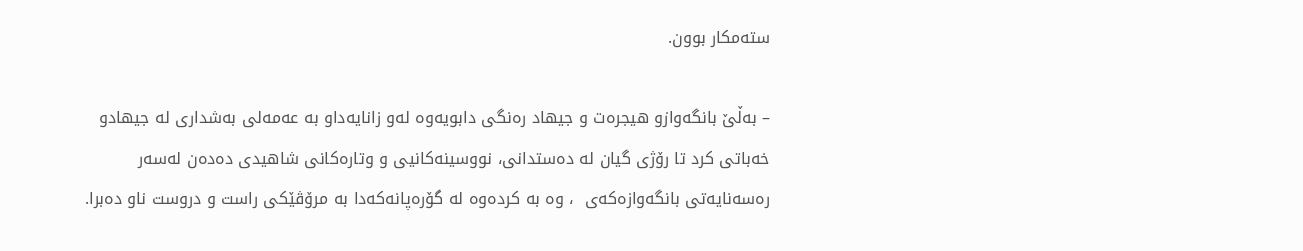سته‌مكار بوون.

– به‌ڵێ‌ بانگه‌وازو هیجره‌ت و جیهاد ره‌نگی‌ دابویه‌وه‌ له‌و زانایه‌داو به‌ عه‌مه‌لی‌ به‌شداری‌ له‌ جیهادو خه‌باتی‌ كرد تا رۆژی‌ گیان له‌ ده‌ستدانی‌، نووسینه‌كانیی‌ و وتاره‌كانی‌ شاهیدی‌ ده‌ده‌ن له‌سه‌ر ره‌سه‌نایه‌تی‌ بانگه‌وازه‌كه‌ی‌  ، وه‌ به‌ كرده‌وه‌ له‌ گۆره‌پانه‌كه‌دا به‌ مرۆڤێكی‌ راست و دروست ناو ده‌برا.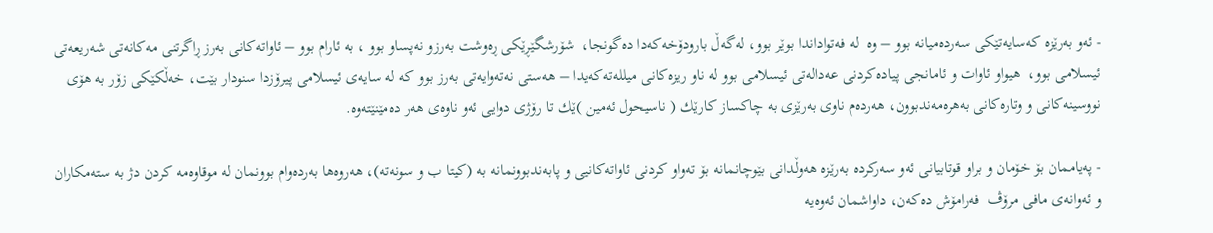- ئه‌و به‌رێزه‌ كه‌سایه‌تێكی‌ سه‌رده‌میانه‌ بوو – وه‌  له‌ فه‌تواداندا بوێر بوو، له‌گه‌ڵ بارودۆخه‌كه‌دا ده‌گونجا،  شۆرشگێڕێكی‌ ڕه‌وشت به‌رزو نه‌پساو بوو ، به‌ ئارام بوو – ئاواته‌كانی‌ به‌رز ڕاگرتنی‌ مه‌كانه‌تی‌ شه‌ریعه‌تی‌ ئیسلامی‌ بوو،  هیواو ئاوات و ئامانجی‌ پیاده‌كردنی‌ عه‌داله‌تی‌ ئیسلامی‌ بوو له‌ ناو ریزه‌كانی‌ میلله‌ته‌كه‌یدا – هه‌ستی‌ نه‌ته‌وایه‌تی‌ به‌رز بوو كه‌ له‌ سایه‌ی‌ ئیسلامی‌ پیرۆزدا سنودار بێت، خه‌ڵكێكی‌ زۆر به‌ هۆی‌ نووسینه‌كانی‌ و وتاره‌كانی‌ به‌هره‌مه‌ندبوون، هه‌رده‌م ناوی‌ به‌رێزی‌ به‌ چاكساز كارێك ( ناسیحول ئه‌مین )ێك تا رۆژی‌ دوایی‌ ئه‌و ناوه‌ی‌ هه‌ر ده‌مێنێته‌وه‌.

- په‌یاممان بۆ خۆمان و براو قوتابیانی‌ ئه‌و سه‌ركرده‌ به‌رێزه‌ هه‌وڵدانی‌ بێوچانمانه‌ بۆ ته‌واو كردنی‌ ئاواته‌كانیی‌ و پابه‌ندبوونمانه‌ به‌ (كیتا ب و سونه‌ته‌)، هه‌روه‌ها به‌رده‌وام بوونمان له‌ موقاوه‌مه‌ كردن دژ به‌ سته‌مكاران و ئه‌وانه‌ی‌ مافی‌ مرۆڤ  فه‌رامۆش ده‌كه‌ن، داواشمان ئه‌وه‌یه‌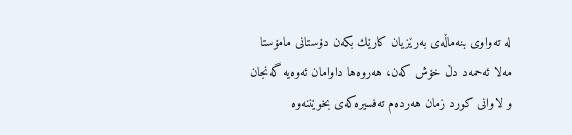له‌ ته‌واوی‌ بنه‌ماڵه‌ی‌ به‌رێزیان كارێك بكه‌ن دۆستانی‌ مامۆستا مه‌لا ئه‌حمه‌د دڵ خۆش كه‌ن، هه‌روه‌ها داوامان ئه‌وه‌یه‌ گه‌نجان و لاوانی‌ كورد زمان هه‌رده‌م ته‌فسیره‌كه‌ی‌ بخوێننه‌وه‌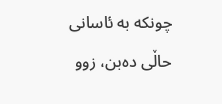چونكه‌ به‌ ئاسانی‌ حاڵی‌ ده‌بن، زوو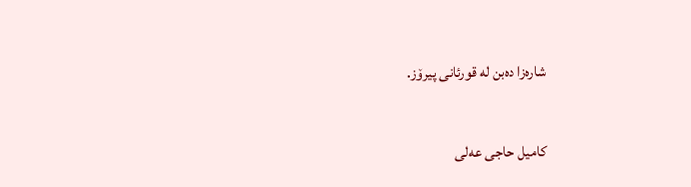شاره‌زا ده‌بن له‌ قورئانی‌ پیرۆز.

كامیل حاجی‌ عه‌لی‌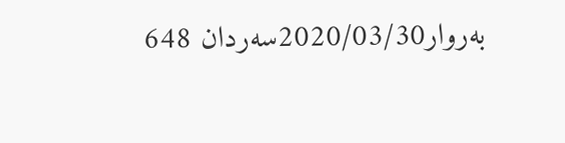بەروار2020/03/30سەردان 648